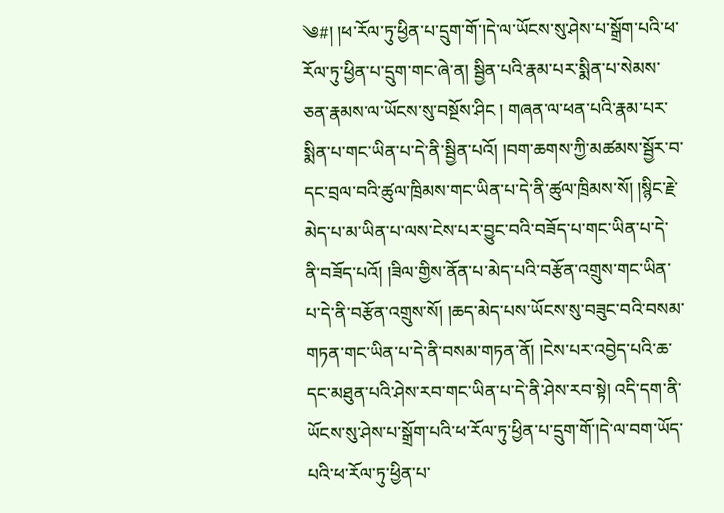༄#། །ཕ་རོལ་ཏུ་ཕྱིན་པ་དྲུག་གོ་།དེ་ལ་ཡོངས་སུ་ཤེས་པ་སྒྲོག་པའི་ཕ་རོལ་ཏུ་ཕྱིན་པ་དྲུག་གང་ཞེ་ན། སྦྱིན་པའི་རྣམ་པར་སྨིན་པ་སེམས་ཅན་རྣམས་ལ་ཡོངས་སུ་བསྔོས་ཤིང ། གཞན་ལ་ཕན་པའི་རྣམ་པར་སྨིན་པ་གང་ཡིན་པ་དེ་ནི་སྦྱིན་པའོ། །བག་ཆགས་ཀྱི་མཚམས་སྦྱོར་བ་དང་བྲལ་བའི་ཚུལ་ཁྲིམས་གང་ཡིན་པ་དེ་ནི་ཚུལ་ཁྲིམས་སོ། །སྙིང་རྗེ་མེད་པ་མ་ཡིན་པ་ལས་ངེས་པར་བྱུང་བའི་བཟོད་པ་གང་ཡིན་པ་དེ་ནི་བཟོད་པའོ། །ཟིལ་གྱིས་ནོན་པ་མེད་པའི་བརྩོན་འགྲུས་གང་ཡིན་པ་དེ་ནི་བརྩོན་འགྲུས་སོ། །ཆད་མེད་པས་ཡོངས་སུ་བཟུང་བའི་བསམ་གཏན་གང་ཡིན་པ་དེ་ནི་བསམ་གཏན་ནོ། །ངེས་པར་འབྱེད་པའི་ཆ་དང་མཐུན་པའི་ཤེས་རབ་གང་ཡིན་པ་དེ་ནི་ཤེས་རབ་སྟེ། འདི་དག་ནི་ཡོངས་སུ་ཤེས་པ་སྒྲོག་པའི་ཕ་རོལ་ཏུ་ཕྱིན་པ་དྲུག་གོ་།དེ་ལ་བག་ཡོད་པའི་ཕ་རོལ་ཏུ་ཕྱིན་པ་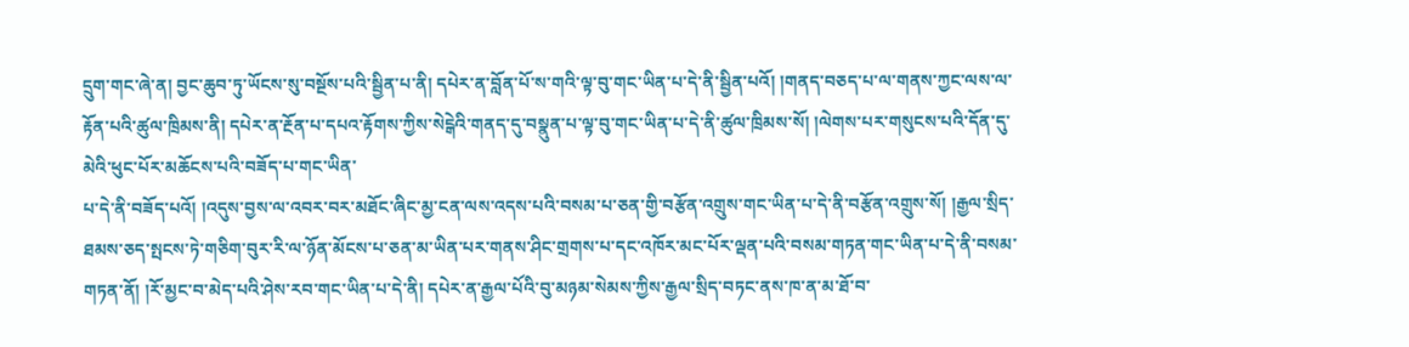དྲུག་གང་ཞེ་ན། བྱང་ཆུབ་ཏུ་ཡོངས་སུ་བསྔོས་པའི་སྦྱིན་པ་ནི། དཔེར་ན་བློན་པོ་ས་གའི་ལྟ་བུ་གང་ཡིན་པ་དེ་ནི་སྦྱིན་པའོ། །གནད་བཅད་པ་ལ་གནས་ཀྱང་ལས་ལ་རྟོན་པའི་ཚུལ་ཁྲིམས་ནི། དཔེར་ན་རྔོན་པ་དཔའ་རྟོགས་ཀྱིས་སེངྒེའི་གནད་དུ་བསྣུན་པ་ལྟ་བུ་གང་ཡིན་པ་དེ་ནི་ཚུལ་ཁྲིམས་སོ། །ལེགས་པར་གསུངས་པའི་དོན་དུ་མེའི་ཕུང་པོར་མཆོངས་པའི་བཟོད་པ་གང་ཡིན་
པ་དེ་ནི་བཟོད་པའོ། །འདུས་བྱས་ལ་འབར་བར་མཐོང་ཞིང་མྱ་ངན་ལས་འདས་པའི་བསམ་པ་ཅན་གྱི་བརྩོན་འགྲུས་གང་ཡིན་པ་དེ་ནི་བརྩོན་འགྲུས་སོ། །རྒྱལ་སྲིད་ཐམས་ཅད་སྤངས་ཏེ་གཅིག་བུར་རི་ལ་ཉོན་མོངས་པ་ཅན་མ་ཡིན་པར་གནས་ཤིང་གྲགས་པ་དང་འཁོར་མང་པོར་ལྡན་པའི་བསམ་གཏན་གང་ཡིན་པ་དེ་ནི་བསམ་གཏན་ནོ། །རོ་མྱང་བ་མེད་པའི་ཤེས་རབ་གང་ཡིན་པ་དེ་ནི། དཔེར་ན་རྒྱལ་པོའི་བུ་མཉམ་སེམས་ཀྱིས་རྒྱལ་སྲིད་བཏང་ནས་ཁ་ན་མ་ཐོ་བ་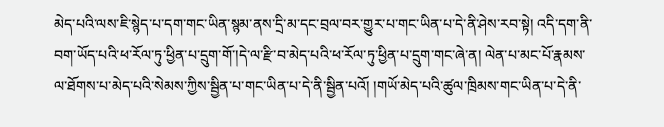མེད་པའི་ལས་ཇི་སྙེད་པ་དག་གང་ཡིན་སྙམ་ནས་དྲི་མ་དང་བྲལ་བར་གྱུར་པ་གང་ཡིན་པ་དེ་ནི་ཤེས་རབ་སྟེ། འདི་དག་ནི་བག་ཡོད་པའི་ཕ་རོལ་ཏུ་ཕྱིན་པ་དྲུག་གོ་།དེ་ལ་རྫི་བ་མེད་པའི་ཕ་རོལ་ཏུ་ཕྱིན་པ་དྲུག་གང་ཞེ་ན། ལེན་པ་མང་པོ་རྣམས་ལ་ཐོགས་པ་མེད་པའི་སེམས་ཀྱིས་སྦྱིན་པ་གང་ཡིན་པ་དེ་ནི་སྦྱིན་པའོ། །གཡོ་མེད་པའི་ཚུལ་ཁྲིམས་གང་ཡིན་པ་དེ་ནི་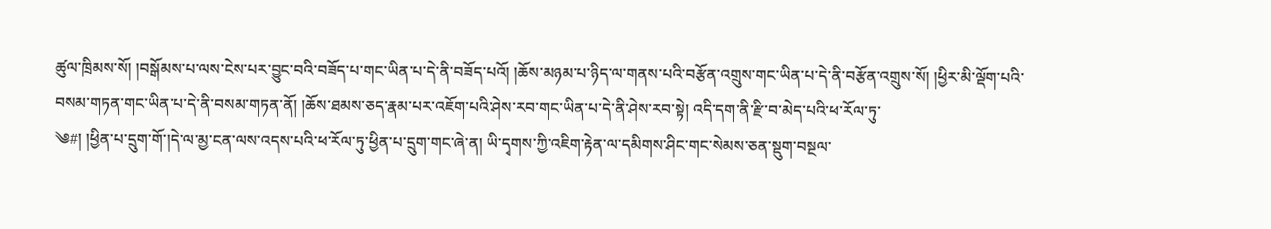ཚུལ་ཁྲིམས་སོ། །བསྒོམས་པ་ལས་ངེས་པར་བྱུང་བའི་བཟོད་པ་གང་ཡིན་པ་དེ་ནི་བཟོད་པའོ། །ཆོས་མཉམ་པ་ཉིད་ལ་གནས་པའི་བརྩོན་འགྲུས་གང་ཡིན་པ་དེ་ནི་བརྩོན་འགྲུས་སོ། །ཕྱིར་མི་ལྡོག་པའི་བསམ་གཏན་གང་ཡིན་པ་དེ་ནི་བསམ་གཏན་ནོ། །ཆོས་ཐམས་ཅད་རྣམ་པར་འཇོག་པའི་ཤེས་རབ་གང་ཡིན་པ་དེ་ནི་ཤེས་རབ་སྟེ། འདི་དག་ནི་རྫི་བ་མེད་པའི་ཕ་རོལ་ཏུ་
༄#། །ཕྱིན་པ་དྲུག་གོ་།དེ་ལ་མྱ་ངན་ལས་འདས་པའི་ཕ་རོལ་ཏུ་ཕྱིན་པ་དྲུག་གང་ཞེ་ན། ཡི་དྭགས་ཀྱི་འཇིག་རྟེན་ལ་དམིགས་ཤིང་གང་སེམས་ཅན་སྡུག་བསྔལ་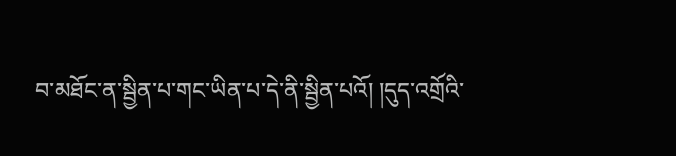བ་མཐོང་ན་སྦྱིན་པ་གང་ཡིན་པ་དེ་ནི་སྦྱིན་པའོ། །དུད་འགྲོའི་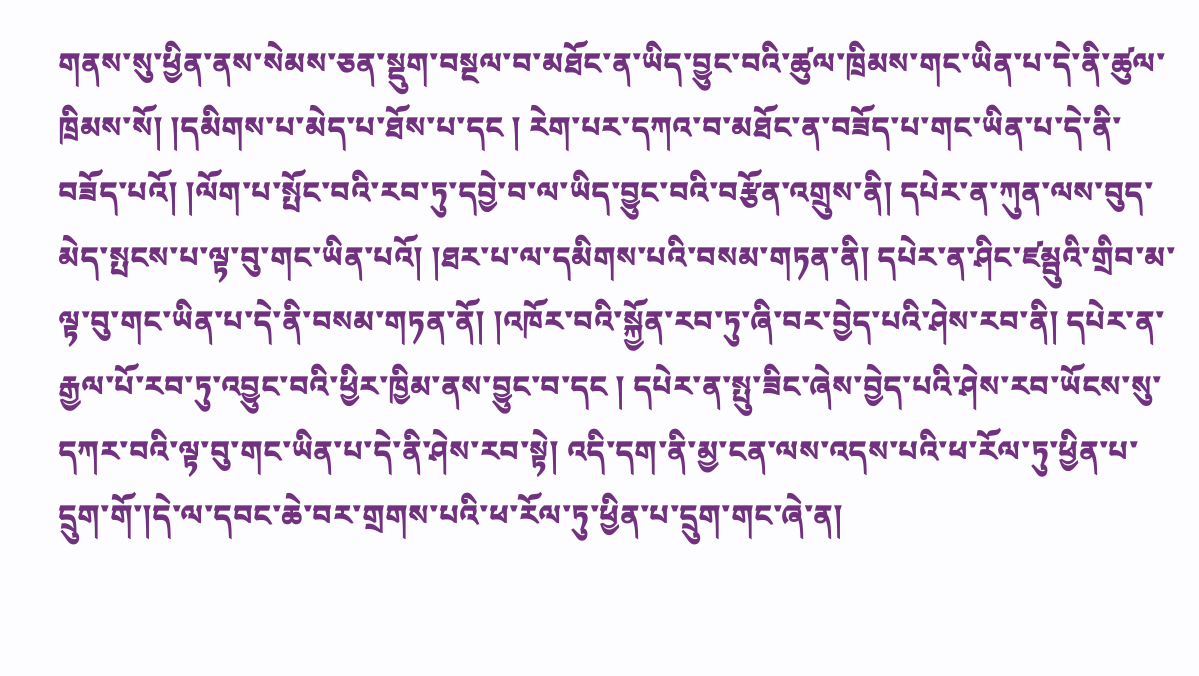གནས་སུ་ཕྱིན་ནས་སེམས་ཅན་སྡུག་བསྔལ་བ་མཐོང་ན་ཡིད་བྱུང་བའི་ཚུལ་ཁྲིམས་གང་ཡིན་པ་དེ་ནི་ཚུལ་ཁྲིམས་སོ། །དམིགས་པ་མེད་པ་ཐོས་པ་དང ། རེག་པར་དཀའ་བ་མཐོང་ན་བཟོད་པ་གང་ཡིན་པ་དེ་ནི་བཟོད་པའོ། །ལོག་པ་སྤོང་བའི་རབ་ཏུ་དབྱེ་བ་ལ་ཡིད་བྱུང་བའི་བརྩོན་འགྲུས་ནི། དཔེར་ན་ཀུན་ལས་བུད་མེད་སྤངས་པ་ལྟ་བུ་གང་ཡིན་པའོ། །ཐར་པ་ལ་དམིགས་པའི་བསམ་གཏན་ནི། དཔེར་ན་ཤིང་ཛམྦུའི་གྲིབ་མ་ལྟ་བུ་གང་ཡིན་པ་དེ་ནི་བསམ་གཏན་ནོ། །འཁོར་བའི་སྐྱོན་རབ་ཏུ་ཞི་བར་བྱེད་པའི་ཤེས་རབ་ནི། དཔེར་ན་རྒྱལ་པོ་རབ་ཏུ་འབྱུང་བའི་ཕྱིར་ཁྱིམ་ནས་བྱུང་བ་དང ། དཔེར་ན་སྤུ་ཟིང་ཞེས་བྱེད་པའི་ཤེས་རབ་ཡོངས་སུ་དཀར་བའི་ལྟ་བུ་གང་ཡིན་པ་དེ་ནི་ཤེས་རབ་སྟེ། འདི་དག་ནི་མྱ་ངན་ལས་འདས་པའི་ཕ་རོལ་ཏུ་ཕྱིན་པ་དྲུག་གོ་།དེ་ལ་དབང་ཆེ་བར་གྲགས་པའི་ཕ་རོལ་ཏུ་ཕྱིན་པ་དྲུག་གང་ཞེ་ན།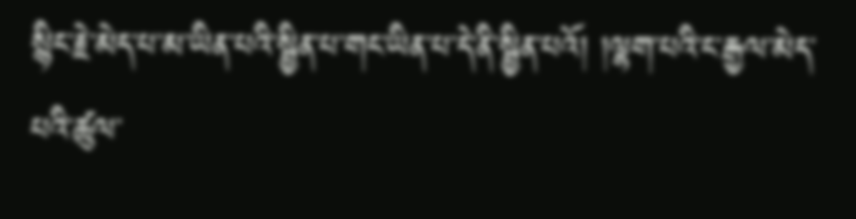སྙིང་རྗེ་མེད་པ་མ་ཡིན་པའི་སྦྱིན་པ་གང་ཡིན་པ་དེ་ནི་སྦྱིན་པའོ། །ལྷག་པའི་ང་རྒྱལ་མེད་པའི་ཚུལ་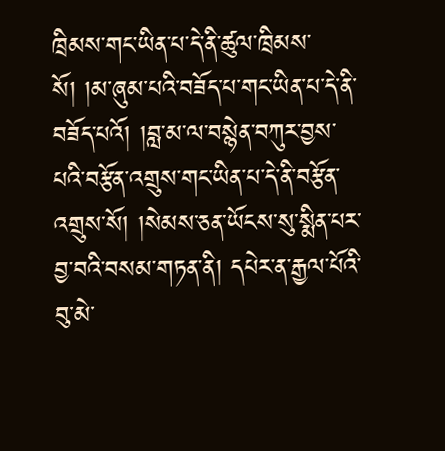ཁྲིམས་གང་ཡིན་པ་དེ་ནི་ཚུལ་ཁྲིམས་
སོ། །མ་ཞུམ་པའི་བཟོད་པ་གང་ཡིན་པ་དེ་ནི་བཟོད་པའོ། །བླ་མ་ལ་བསྙེན་བཀུར་བྱས་པའི་བརྩོན་འགྲུས་གང་ཡིན་པ་དེ་ནི་བརྩོན་འགྲུས་སོ། །སེམས་ཅན་ཡོངས་སུ་སྨིན་པར་བྱ་བའི་བསམ་གཏན་ནི། དཔེར་ན་རྒྱལ་པོའི་བུ་མེ་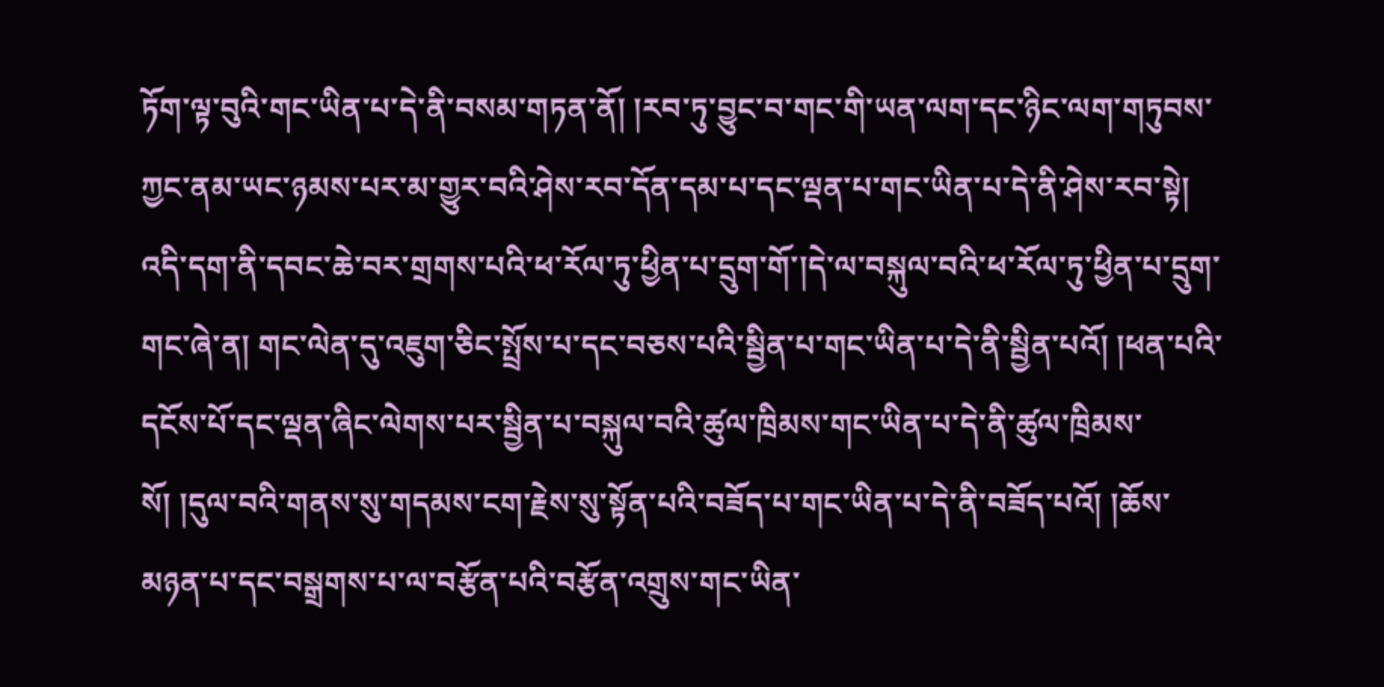ཏོག་ལྟ་བུའི་གང་ཡིན་པ་དེ་ནི་བསམ་གཏན་ནོ། །རབ་ཏུ་བྱུང་བ་གང་གི་ཡན་ལག་དང་ཉིང་ལག་གཏུབས་ཀྱང་ནམ་ཡང་ཉམས་པར་མ་གྱུར་བའི་ཤེས་རབ་དོན་དམ་པ་དང་ལྡན་པ་གང་ཡིན་པ་དེ་ནི་ཤེས་རབ་སྟེ། འདི་དག་ནི་དབང་ཆེ་བར་གྲགས་པའི་ཕ་རོལ་ཏུ་ཕྱིན་པ་དྲུག་གོ་།དེ་ལ་བསྐུལ་བའི་ཕ་རོལ་ཏུ་ཕྱིན་པ་དྲུག་གང་ཞེ་ན། གང་ལེན་དུ་འཇུག་ཅིང་སྤྲོས་པ་དང་བཅས་པའི་སྦྱིན་པ་གང་ཡིན་པ་དེ་ནི་སྦྱིན་པའོ། །ཕན་པའི་དངོས་པོ་དང་ལྡན་ཞིང་ལེགས་པར་སྦྱིན་པ་བསྐུལ་བའི་ཚུལ་ཁྲིམས་གང་ཡིན་པ་དེ་ནི་ཚུལ་ཁྲིམས་སོ། །དུལ་བའི་གནས་སུ་གདམས་ངག་རྗེས་སུ་སྟོན་པའི་བཟོད་པ་གང་ཡིན་པ་དེ་ནི་བཟོད་པའོ། །ཆོས་མཉན་པ་དང་བསྒྲགས་པ་ལ་བརྩོན་པའི་བརྩོན་འགྲུས་གང་ཡིན་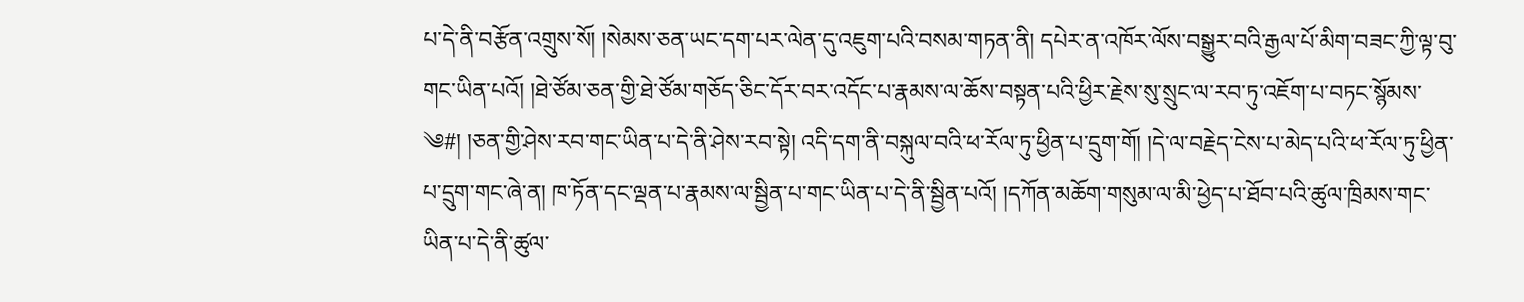པ་དེ་ནི་བརྩོན་འགྲུས་སོ། །སེམས་ཅན་ཡང་དག་པར་ལེན་དུ་འཇུག་པའི་བསམ་གཏན་ནི། དཔེར་ན་འཁོར་ལོས་བསྒྱུར་བའི་རྒྱལ་པོ་མིག་བཟང་ཀྱི་ལྟ་བུ་གང་ཡིན་པའོ། །ཐེ་ཙོམ་ཅན་གྱི་ཐེ་ཙོམ་གཅོད་ཅིང་དོར་བར་འདོང་པ་རྣམས་ལ་ཆོས་བསྟན་པའི་ཕྱིར་རྗེས་སུ་སྲུང་ལ་རབ་ཏུ་འཇོག་པ་བཏང་སྙོམས་
༄#། །ཅན་གྱི་ཤེས་རབ་གང་ཡིན་པ་དེ་ནི་ཤེས་རབ་སྟེ། འདི་དག་ནི་བསྐུལ་བའི་ཕ་རོལ་ཏུ་ཕྱིན་པ་དྲུག་གོ། །དེ་ལ་བརྗེད་ངེས་པ་མེད་པའི་ཕ་རོལ་ཏུ་ཕྱིན་པ་དྲུག་གང་ཞེ་ན། ཁ་ཏོན་དང་ལྡན་པ་རྣམས་ལ་སྦྱིན་པ་གང་ཡིན་པ་དེ་ནི་སྦྱིན་པའོ། །དཀོན་མཆོག་གསུམ་ལ་མི་ཕྱེད་པ་ཐོབ་པའི་ཚུལ་ཁྲིམས་གང་ཡིན་པ་དེ་ནི་ཚུལ་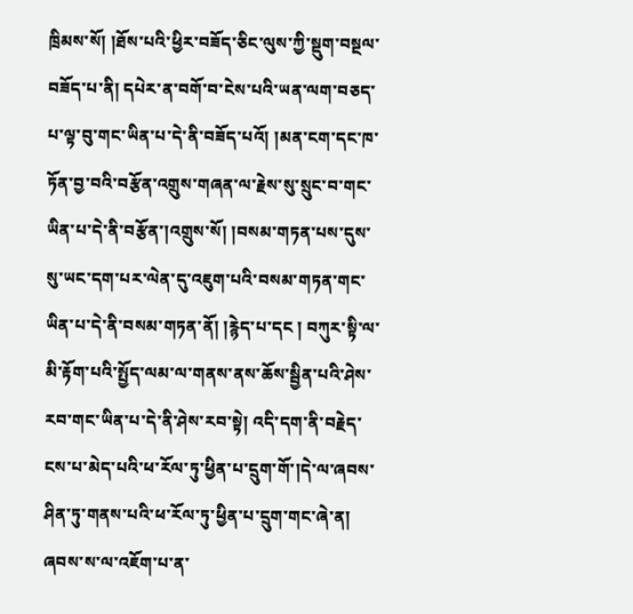ཁྲིམས་སོ། །ཐོས་པའི་ཕྱིར་བཟོད་ཅིང་ལུས་ཀྱི་སྡུག་བསྔལ་བཟོད་པ་ནི། དཔེར་ན་བགོ་བ་ངེས་པའི་ཡན་ལག་བཅད་པ་ལྟ་བུ་གང་ཡིན་པ་དེ་ནི་བཟོད་པའོ། །མན་ངག་དང་ཁ་ཏོན་བྱ་བའི་བརྩོན་འགྲུས་གཞན་ལ་རྗེས་སུ་སྲུང་བ་གང་ཡིན་པ་དེ་ནི་བརྩོན་།འགྲུས་སོ། །བསམ་གཏན་པས་དུས་སུ་ཡང་དག་པར་ལེན་དུ་འཇུག་པའི་བསམ་གཏན་གང་ཡིན་པ་དེ་ནི་བསམ་གཏན་ནོ། །རྙེད་པ་དང ། བཀུར་སྟི་ལ་མི་རྟོག་པའི་སྤྱོད་ལམ་ལ་གནས་ནས་ཆོས་སྦྱིན་པའི་ཤེས་རབ་གང་ཡིན་པ་དེ་ནི་ཤེས་རབ་སྟེ། འདི་དག་ནི་བརྗེད་ངས་པ་མེད་པའི་ཕ་རོལ་ཏུ་ཕྱིན་པ་དྲུག་གོ་།དེ་ལ་ཞབས་ཤིན་ཏུ་གནས་པའི་ཕ་རོལ་ཏུ་ཕྱིན་པ་དྲུག་གང་ཞེ་ན། ཞབས་ས་ལ་འཇོག་པ་ན་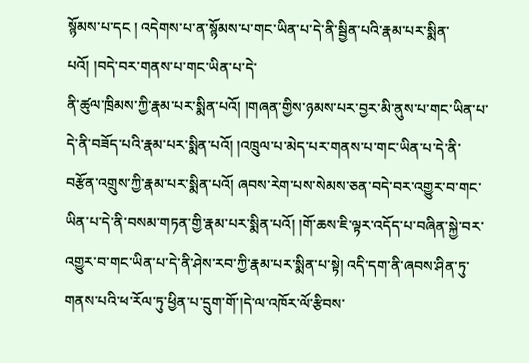སྙོམས་པ་དང ། འདེགས་པ་ན་སྙོམས་པ་གང་ཡིན་པ་དེ་ནི་སྦྱིན་པའི་རྣམ་པར་སྨིན་པའོ། །བདེ་བར་གནས་པ་གང་ཡིན་པ་དེ་
ནི་ཚུལ་ཁྲིམས་ཀྱི་རྣམ་པར་སྨིན་པའོ། །གཞན་གྱིས་ཉམས་པར་བྱར་མི་ནུས་པ་གང་ཡིན་པ་དེ་ནི་བཟོད་པའི་རྣམ་པར་སྨིན་པའོ། །འཁྲུལ་པ་མེད་པར་གནས་པ་གང་ཡིན་པ་དེ་ནི་བརྩོན་འགྲུས་ཀྱི་རྣམ་པར་སྨིན་པའོ། ཞབས་རེག་པས་སེམས་ཅན་བདེ་བར་འགྱུར་བ་གང་ཡིན་པ་དེ་ནི་བསམ་གཏན་གྱི་རྣམ་པར་སྨིན་པའོ། །གོ་ཆས་ཇི་ལྟར་འདོད་པ་བཞིན་སྐྱེ་བར་འགྱུར་བ་གང་ཡིན་པ་དེ་ནི་ཤེས་རབ་ཀྱི་རྣམ་པར་སྨིན་པ་སྟེ། འདི་དག་ནི་ཞབས་ཤིན་ཏུ་གནས་པའི་ཕ་རོལ་ཏུ་ཕྱིན་པ་དྲུག་གོ་།དེ་ལ་འཁོར་ལོ་རྩིབས་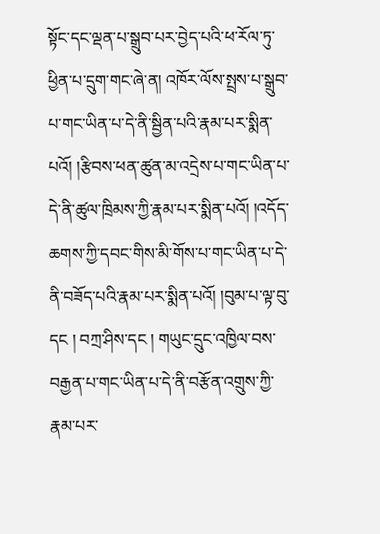སྟོང་དང་ལྡན་པ་སྒྲུབ་པར་བྱེད་པའི་ཕ་རོལ་ཏུ་ཕྱིན་པ་དྲུག་གང་ཞེ་ན། འཁོར་ལོས་སྤྲས་པ་སྒྲུབ་པ་གང་ཡིན་པ་དེ་ནི་སྦྱིན་པའི་རྣམ་པར་སྨིན་པའོ། །རྩིབས་ཕན་ཚུན་མ་འདྲེས་པ་གང་ཡིན་པ་དེ་ནི་ཚུལ་ཁྲིམས་ཀྱི་རྣམ་པར་སྨིན་པའོ། །འདོད་ཆགས་ཀྱི་དབང་གིས་མི་གོས་པ་གང་ཡིན་པ་དེ་ནི་བཟོད་པའི་རྣམ་པར་སྨིན་པའོ། །བུམ་པ་ལྟ་བུ་དང ། བཀྲ་ཤིས་དང ། གཡུང་དྲུང་འཁྱིལ་བས་བརྒྱན་པ་གང་ཡིན་པ་དེ་ནི་བརྩོན་འགྲུས་ཀྱི་རྣམ་པར་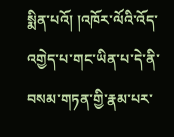སྨིན་པའོ། །འཁོར་ལོའི་འོད་འགྱེད་པ་གང་ཡིན་པ་དེ་ནི་བསམ་གཏན་གྱི་རྣམ་པར་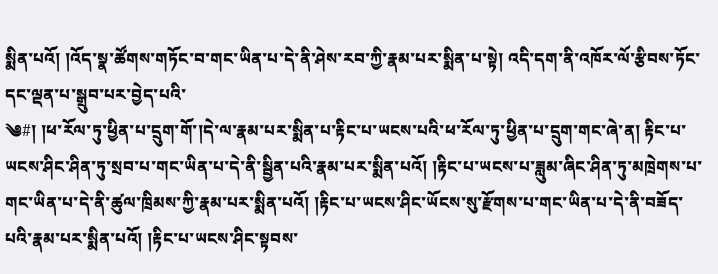སྨིན་པའོ། །འོད་སྣ་ཚོགས་གཏོང་བ་གང་ཡིན་པ་དེ་ནི་ཤེས་རབ་ཀྱི་རྣམ་པར་སྨིན་པ་སྟེ། འདི་དག་ནི་འཁོར་ལོ་རྩིབས་ཏོང་དང་ལྡན་པ་སྒྲུབ་པར་བྱེད་པའི་
༄#། །ཕ་རོལ་ཏུ་ཕྱིན་པ་དྲུག་གོ་།དེ་ལ་རྣམ་པར་སྨིན་པ་རྟིང་པ་ཡངས་པའི་ཕ་རོལ་ཏུ་ཕྱིན་པ་དྲུག་གང་ཞེ་ན། རྟིང་པ་ཡངས་ཤིང་ཤིན་ཏུ་སྲབ་པ་གང་ཡིན་པ་དེ་ནི་སྦྱིན་པའི་རྣམ་པར་སྨིན་པའོ། །རྟིང་པ་ཡངས་པ་ཟླུམ་ཞིང་ཤིན་ཏུ་མཁྲེགས་པ་གང་ཡིན་པ་དེ་ནི་ཚུལ་ཁྲིམས་ཀྱི་རྣམ་པར་སྨིན་པའོ། །རྟིང་པ་ཡངས་ཤིང་ཡོངས་སུ་རྫོགས་པ་གང་ཡིན་པ་དེ་ནི་བཟོད་པའི་རྣམ་པར་སྨིན་པའོ། །རྟིང་པ་ཡངས་ཤིང་སྟབས་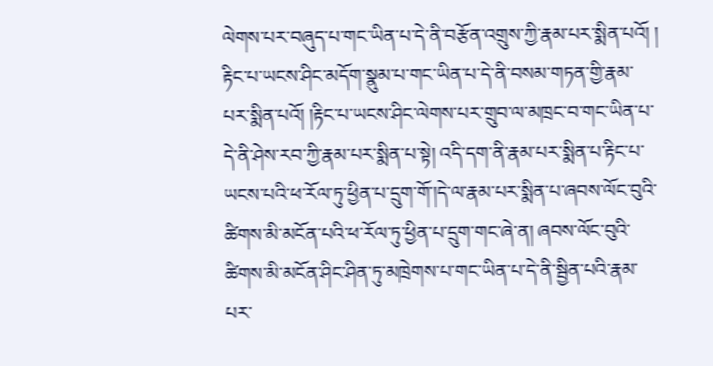ལེགས་པར་བཞུད་པ་གང་ཡིན་པ་དེ་ནི་བརྩོན་འགྲུས་ཀྱི་རྣམ་པར་སྨིན་པའོ། ། རྟིང་པ་ཡངས་ཤིང་མདོག་སྣུམ་པ་གང་ཡིན་པ་དེ་ནི་བསམ་གཏན་གྱི་རྣམ་པར་སྨིན་པའོ། །རྟིང་པ་ཡངས་ཤིང་ལེགས་པར་གྲུབ་ལ་མཁྲང་བ་གང་ཡིན་པ་དེ་ནི་ཤེས་རབ་ཀྱི་རྣམ་པར་སྨིན་པ་སྟེ། འདི་དག་ནི་རྣམ་པར་སྨིན་པ་རྟིང་པ་ཡངས་པའི་ཕ་རོལ་ཏུ་ཕྱིན་པ་དྲུག་གོ་།དེ་ལ་རྣམ་པར་སྨིན་པ་ཞབས་ལོང་བུའི་ཚིགས་མི་མངོན་པའི་ཕ་རོལ་ཏུ་ཕྱིན་པ་དྲུག་གང་ཞེ་ན། ཞབས་ལོང་བུའི་ཚིགས་མི་མངོན་ཤིང་ཤིན་ཏུ་མཁྲེགས་པ་གང་ཡིན་པ་དེ་ནི་སྦྱིན་པའི་རྣམ་པར་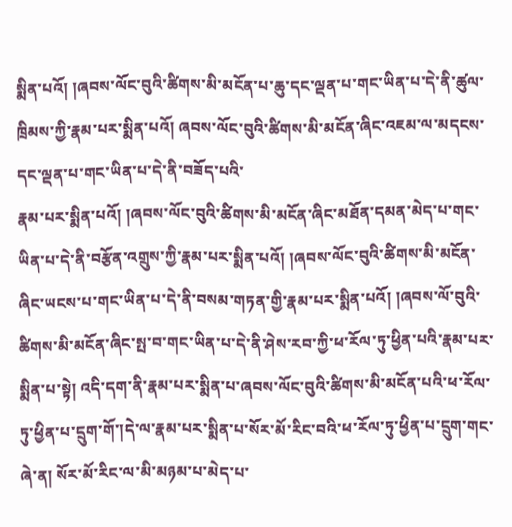སྨིན་པའོ། །ཞབས་ལོང་བུའི་ཚིགས་མི་མངོན་པ་ཆུ་དང་ལྡན་པ་གང་ཡིན་པ་དེ་ནི་ཚུལ་ཁྲིམས་ཀྱི་རྣམ་པར་སྨིན་པའོ། ཞབས་ལོང་བུའི་ཚིགས་མི་མངོན་ཞིང་འཇམ་ལ་མདངས་དང་ལྡན་པ་གང་ཡིན་པ་དེ་ནི་བཟོད་པའི་
རྣམ་པར་སྨིན་པའོ། །ཞབས་ལོང་བུའི་ཚིགས་མི་མངོན་ཞིང་མཐོན་དམན་མེད་པ་གང་ཡིན་པ་དེ་ནི་བརྩོན་འགྲུས་ཀྱི་རྣམ་པར་སྨིན་པའོ། །ཞབས་ལོང་བུའི་ཚིགས་མི་མངོན་ཞིང་ཡངས་པ་གང་ཡིན་པ་དེ་ནི་བསམ་གཏན་གྱི་རྣམ་པར་སྨིན་པའོ། །ཞབས་ལོ་བུའི་ཚིགས་མི་མངོན་ཞིང་སྤ་བ་གང་ཡིན་པ་དེ་ནི་ཤེས་རབ་ཀྱི་ཕ་རོལ་ཏུ་ཕྱིན་པའི་རྣམ་པར་སྨིན་པ་སྟེ། འདི་དག་ནི་རྣམ་པར་སྨིན་པ་ཞབས་ལོང་བུའི་ཚིགས་མི་མངོན་པའི་ཕ་རོལ་ཏུ་ཕྱིན་པ་དྲུག་གོ་།དེ་ལ་རྣམ་པར་སྨིན་པ་སོར་མོ་རིང་བའི་ཕ་རོལ་ཏུ་ཕྱིན་པ་དྲུག་གང་ཞེ་ན། སོར་མོ་རིང་ལ་མི་མཉམ་པ་མེད་པ་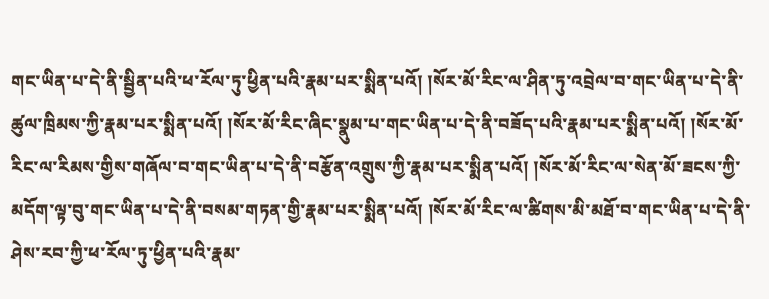གང་ཡིན་པ་དེ་ནི་སྦྱིན་པའི་ཕ་རོལ་ཏུ་ཕྱིན་པའི་རྣམ་པར་སྨིན་པའོ། །སོར་མོ་རིང་ལ་ཤིན་ཏུ་འབྲེལ་བ་གང་ཡིན་པ་དེ་ནི་ཚུལ་ཁྲིམས་ཀྱི་རྣམ་པར་སྨིན་པའོ། །སོར་མོ་རིང་ཞིང་སྣུམ་པ་གང་ཡིན་པ་དེ་ནི་བཟོད་པའི་རྣམ་པར་སྨིན་པའོ། །སོར་མོ་རིང་ལ་རིམས་གྱིས་གཞོལ་བ་གང་ཡིན་པ་དེ་ནི་བརྩོན་འགྲུས་ཀྱི་རྣམ་པར་སྨིན་པའོ། །སོར་མོ་རིང་ལ་སེན་མོ་ཟངས་ཀྱི་མདོག་ལྟ་བུ་གང་ཡིན་པ་དེ་ནི་བསམ་གཏན་གྱི་རྣམ་པར་སྨིན་པའོ། །སོར་མོ་རིང་ལ་ཚིགས་མི་མཐོ་བ་གང་ཡིན་པ་དེ་ནི་ཤེས་རབ་ཀྱི་ཕ་རོལ་ཏུ་ཕྱིན་པའི་རྣམ་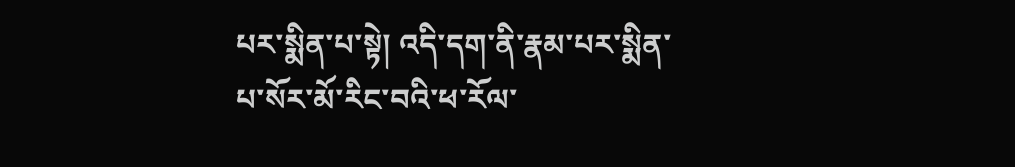པར་སྨིན་པ་སྟེ། འདི་དག་ནི་རྣམ་པར་སྨིན་པ་སོར་མོ་རིང་བའི་ཕ་རོལ་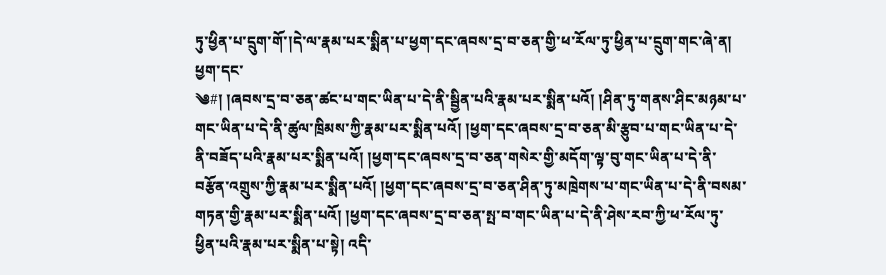ཏུ་ཕྱིན་པ་དྲུག་གོ་།དེ་ལ་རྣམ་པར་སྨིན་པ་ཕྱག་དང་ཞབས་དྲ་བ་ཅན་གྱི་ཕ་རོལ་ཏུ་ཕྱིན་པ་དྲུག་གང་ཞེ་ན། ཕྱག་དང་
༄#། །ཞབས་དྲ་བ་ཅན་ཚང་པ་གང་ཡིན་པ་དེ་ནི་སྦྱིན་པའི་རྣམ་པར་སྨིན་པའོ། །ཤིན་ཏུ་གནས་ཤིང་མཉམ་པ་གང་ཡིན་པ་དེ་ནི་ཚུལ་ཁྲིམས་ཀྱི་རྣམ་པར་སྨིན་པའོ། །ཕྱག་དང་ཞབས་དྲ་བ་ཅན་མི་རྩུབ་པ་གང་ཡིན་པ་དེ་ནི་བཟོད་པའི་རྣམ་པར་སྨིན་པའོ། །ཕྱག་དང་ཞབས་དྲ་བ་ཅན་གསེར་གྱི་མདོག་ལྟ་བུ་གང་ཡིན་པ་དེ་ནི་བརྩོན་འགྲུས་ཀྱི་རྣམ་པར་སྨིན་པའོ། །ཕྱག་དང་ཞབས་དྲ་བ་ཅན་ཤིན་ཏུ་མཁྲེགས་པ་གང་ཡིན་པ་དེ་ནི་བསམ་གཏན་གྱི་རྣམ་པར་སྨིན་པའོ། །ཕྱག་དང་ཞབས་དྲ་བ་ཅན་སྤ་བ་གང་ཡིན་པ་དེ་ནི་ཤེས་རབ་ཀྱི་ཕ་རོལ་ཏུ་ཕྱིན་པའི་རྣམ་པར་སྨིན་པ་སྟེ། འདི་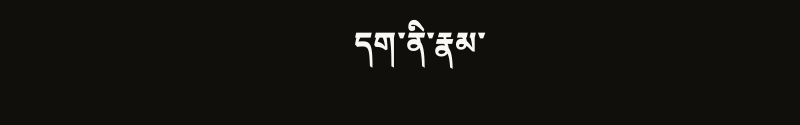དག་ནི་རྣམ་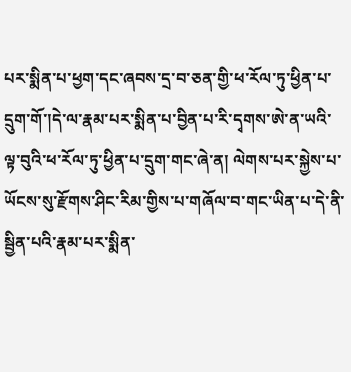པར་སྨིན་པ་ཕྱག་དང་ཞབས་དྲ་བ་ཅན་གྱི་ཕ་རོལ་ཏུ་ཕྱིན་པ་དྲུག་གོ་།དེ་ལ་རྣམ་པར་སྨིན་པ་བྱིན་པ་རི་དྭགས་ཨེ་ན་ཡའི་ལྟ་བུའི་ཕ་རོལ་ཏུ་ཕྱིན་པ་དྲུག་གང་ཞེ་ན། ལེགས་པར་སྐྱེས་པ་ཡོངས་སུ་རྫོགས་ཤིང་རིམ་གྱིས་པ་གཞོལ་བ་གང་ཡིན་པ་དེ་ནི་སྦྱིན་པའི་རྣམ་པར་སྨིན་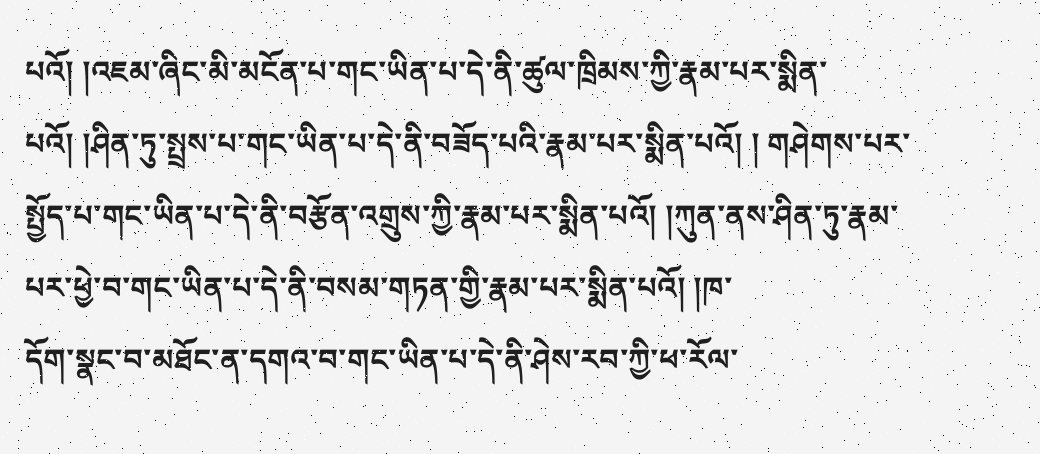པའོ། །འཇམ་ཞིང་མི་མངོན་པ་གང་ཡིན་པ་དེ་ནི་ཚུལ་ཁྲིམས་ཀྱི་རྣམ་པར་སྨིན་པའོ། །ཤིན་ཏུ་སྤྲས་པ་གང་ཡིན་པ་དེ་ནི་བཟོད་པའི་རྣམ་པར་སྨིན་པའོ། ། གཤེགས་པར་སྤྱོད་པ་གང་ཡིན་པ་དེ་ནི་བརྩོན་འགྲུས་ཀྱི་རྣམ་པར་སྨིན་པའོ། །ཀུན་ནས་ཤིན་ཏུ་རྣམ་པར་ཕྱེ་བ་གང་ཡིན་པ་དེ་ནི་བསམ་གཏན་གྱི་རྣམ་པར་སྨིན་པའོ། །ཁ་
དོག་སྣང་བ་མཐོང་ན་དགའ་བ་གང་ཡིན་པ་དེ་ནི་ཤེས་རབ་ཀྱི་ཕ་རོལ་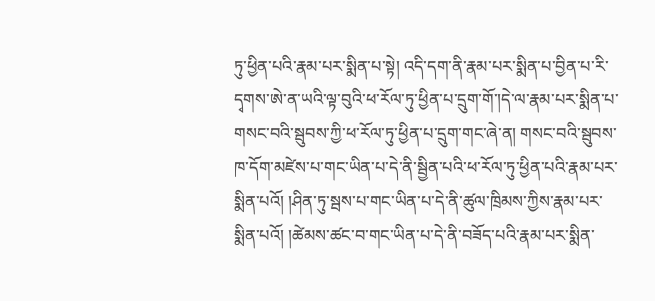ཏུ་ཕྱིན་པའི་རྣམ་པར་སྨིན་པ་སྟེ། འདི་དག་ནི་རྣམ་པར་སྨིན་པ་བྱིན་པ་རི་དྭགས་ཨེ་ན་ཡའི་ལྟ་བུའི་ཕ་རོལ་ཏུ་ཕྱིན་པ་དྲུག་གོ་།དེ་ལ་རྣམ་པར་སྨིན་པ་གསང་བའི་སྦུབས་ཀྱི་ཕ་རོལ་ཏུ་ཕྱིན་པ་དྲུག་གང་ཞེ་ན། གསང་བའི་སྦུབས་ཁ་དོག་མཛེས་པ་གང་ཡིན་པ་དེ་ནི་སྦྱིན་པའི་ཕ་རོལ་ཏུ་ཕྱིན་པའི་རྣམ་པར་སྨིན་པའོ། །ཤིན་ཏུ་སྦས་པ་གང་ཡིན་པ་དེ་ནི་ཚུལ་ཁྲིམས་ཀྱིས་རྣམ་པར་སྨིན་པའོ། །ཚེམས་ཚང་བ་གང་ཡིན་པ་དེ་ནི་བཟོད་པའི་རྣམ་པར་སྨིན་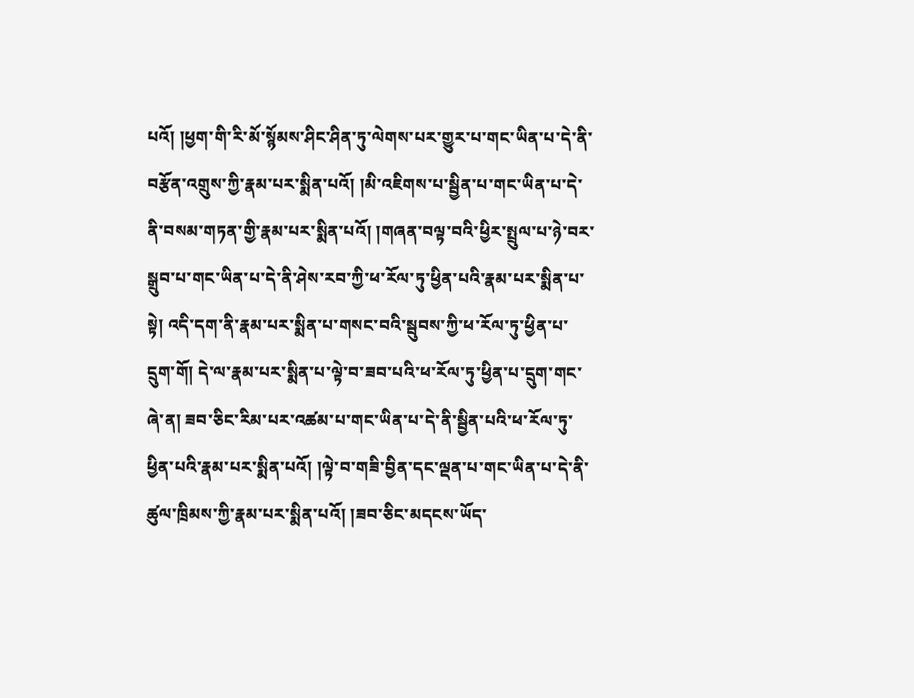པའོ། །ཕྱག་གི་རི་མོ་སྙོམས་ཤིང་ཤིན་ཏུ་ལེགས་པར་གྱུར་པ་གང་ཡིན་པ་དེ་ནི་བརྩོན་འགྲུས་ཀྱི་རྣམ་པར་སྨིན་པའོ། །མི་འཇིགས་པ་སྦྱིན་པ་གང་ཡིན་པ་དེ་ནི་བསམ་གཏན་གྱི་རྣམ་པར་སྨིན་པའོ། །གཞན་བལྟ་བའི་ཕྱིར་སྤྲུལ་པ་ཉེ་བར་སྒྲུབ་པ་གང་ཡིན་པ་དེ་ནི་ཤེས་རབ་ཀྱི་ཕ་རོལ་ཏུ་ཕྱིན་པའི་རྣམ་པར་སྨིན་པ་སྟེ། འདི་དག་ནི་རྣམ་པར་སྨིན་པ་གསང་བའི་སྦུབས་ཀྱི་ཕ་རོལ་ཏུ་ཕྱིན་པ་དྲུག་གོ། དེ་ལ་རྣམ་པར་སྨིན་པ་ལྟེ་བ་ཟབ་པའི་ཕ་རོལ་ཏུ་ཕྱིན་པ་དྲུག་གང་ཞེ་ན། ཟབ་ཅིང་རིམ་པར་འཚམ་པ་གང་ཡིན་པ་དེ་ནི་སྦྱིན་པའི་ཕ་རོལ་ཏུ་ཕྱིན་པའི་རྣམ་པར་སྨིན་པའོ། །ལྟེ་བ་གཟི་བྱིན་དང་ལྡན་པ་གང་ཡིན་པ་དེ་ནི་ཚུལ་ཁྲིམས་ཀྱི་རྣམ་པར་སྨིན་པའོ། །ཟབ་ཅིང་མདངས་ཡོད་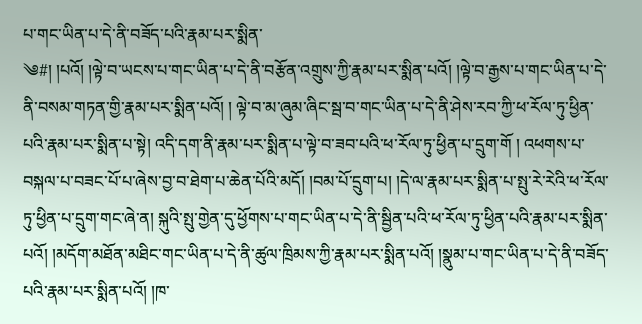པ་གང་ཡིན་པ་དེ་ནི་བཟོད་པའི་རྣམ་པར་སྨིན་
༄#། །པའོ། །ལྟེ་བ་ཡངས་པ་གང་ཡིན་པ་དེ་ནི་བརྩོན་འགྲུས་ཀྱི་རྣམ་པར་སྨིན་པའོ། །ལྟེ་བ་རྒྱས་པ་གང་ཡིན་པ་དེ་ནི་བསམ་གཏན་གྱི་རྣམ་པར་སྨིན་པའོ། ། ལྟེ་བ་མ་ཞུམ་ཞིང་སྦ་བ་གང་ཡིན་པ་དེ་ནི་ཤེས་རབ་ཀྱི་ཕ་རོལ་ཏུ་ཕྱིན་པའི་རྣམ་པར་སྨིན་པ་སྟེ། འདི་དག་ནི་རྣམ་པར་སྨིན་པ་ལྟེ་བ་ཟབ་པའི་ཕ་རོལ་ཏུ་ཕྱིན་པ་དྲུག་གོ ། འཕགས་པ་བསྐལ་པ་བཟང་པོ་པ་ཞེས་བྱ་བ་ཐེག་པ་ཆེན་པོའི་མདོ། །བམ་པོ་དྲུག་པ། །དེ་ལ་རྣམ་པར་སྨིན་པ་སྤུ་རེ་རེའི་ཕ་རོལ་ཏུ་ཕྱིན་པ་དྲུག་གང་ཞེ་ན། སྐུའི་སྤུ་གྱེན་དུ་ཕྱོགས་པ་གང་ཡིན་པ་དེ་ནི་སྦྱིན་པའི་ཕ་རོལ་ཏུ་ཕྱིན་པའི་རྣམ་པར་སྨིན་པའོ། །མདོག་མཐོན་མཐིང་གང་ཡིན་པ་དེ་ནི་ཚུལ་ཁྲིམས་ཀྱི་རྣམ་པར་སྨིན་པའོ། །སྣུམ་པ་གང་ཡིན་པ་དེ་ནི་བཟོད་པའི་རྣམ་པར་སྨིན་པའོ། །ཁ་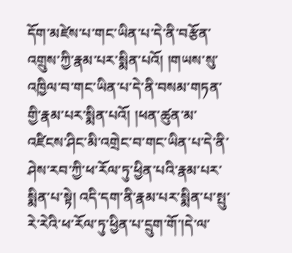དོག་མཛེས་པ་གང་ཡིན་པ་དེ་ནི་བརྩོན་འགྲུས་ཀྱི་རྣམ་པར་སྨིན་པའོ། །གཡས་སུ་འཁྱིལ་བ་གང་ཡིན་པ་དེ་ནི་བསམ་གཏན་གྱི་རྣམ་པར་སྨིན་པའོ། །ཕན་ཚུན་མ་འཛིངས་ཤིང་མི་འགྲེང་བ་གང་ཡིན་པ་དེ་ནི་ཤེས་རབ་ཀྱི་ཕ་རོལ་ཏུ་ཕྱིན་པའི་རྣམ་པར་སྨིན་པ་སྟེ། འདི་དག་ནི་རྣམ་པར་སྨིན་པ་སྤུ་རེ་རེའི་ཕ་རོལ་ཏུ་ཕྱིན་པ་དྲུག་གོ་།དེ་ལ་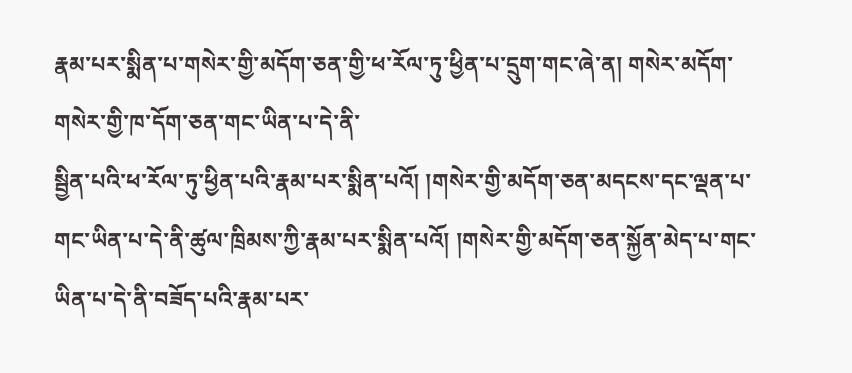རྣམ་པར་སྨིན་པ་གསེར་གྱི་མདོག་ཅན་གྱི་ཕ་རོལ་ཏུ་ཕྱིན་པ་དྲུག་གང་ཞེ་ན། གསེར་མདོག་གསེར་གྱི་ཁ་དོག་ཅན་གང་ཡིན་པ་དེ་ནི་
སྦྱིན་པའི་ཕ་རོལ་ཏུ་ཕྱིན་པའི་རྣམ་པར་སྨིན་པའོ། །གསེར་གྱི་མདོག་ཅན་མདངས་དང་ལྡན་པ་གང་ཡིན་པ་དེ་ནི་ཚུལ་ཁྲིམས་ཀྱི་རྣམ་པར་སྨིན་པའོ། །གསེར་གྱི་མདོག་ཅན་སྐྱོན་མེད་པ་གང་ཡིན་པ་དེ་ནི་བཟོད་པའི་རྣམ་པར་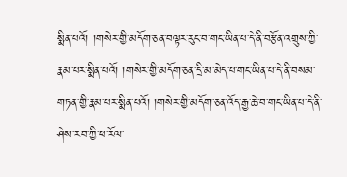སྨིན་པའོ། །གསེར་གྱི་མདོག་ཅན་བལྟར་རུང་བ་གང་ཡིན་པ་དེ་ནི་བརྩོན་འགྲུས་ཀྱི་རྣམ་པར་སྨིན་པའོ། །གསེར་གྱི་མདོག་ཅན་དྲི་མ་མེད་པ་གང་ཡིན་པ་དེ་ནི་བསམ་གཏན་གྱི་རྣམ་པར་སྨིན་པའོ། །གསེར་གྱི་མདོག་ཅན་འོད་རྒྱ་ཆེ་བ་གང་ཡིན་པ་དེ་ནི་ཤེས་རབ་ཀྱི་ཕ་རོལ་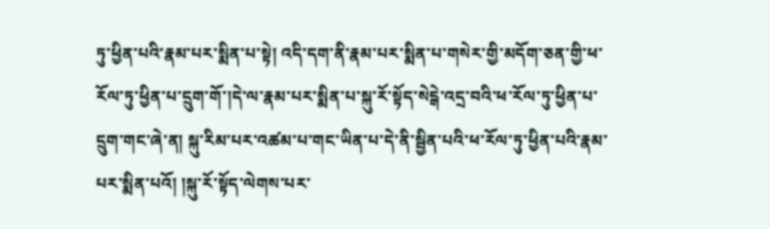ཏུ་ཕྱིན་པའི་རྣམ་པར་སྨིན་པ་སྟེ། འདི་དག་ནི་རྣམ་པར་སྨིན་པ་གསེར་གྱི་མདོག་ཅན་གྱི་ཕ་རོལ་ཏུ་ཕྱིན་པ་དྲུག་གོ་།དེ་ལ་རྣམ་པར་སྨིན་པ་སྐུ་རོ་སྟོད་སེངྒེ་འདྲ་བའི་ཕ་རོལ་ཏུ་ཕྱིན་པ་དྲུག་གང་ཞེ་ན། སྐུ་རིམ་པར་འཚམ་པ་གང་ཡིན་པ་དེ་ནི་སྦྱིན་པའི་ཕ་རོལ་ཏུ་ཕྱིན་པའི་རྣམ་པར་སྨིན་པའོ། །སྐུ་རོ་སྟོད་ལེགས་པར་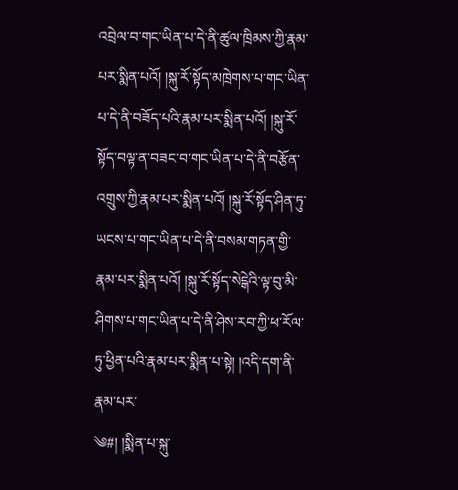འབྲེལ་བ་གང་ཡིན་པ་དེ་ནི་ཚུལ་ཁྲིམས་ཀྱི་རྣམ་པར་སྨིན་པའོ། །སྐུ་རོ་སྟོད་མཁྲེགས་པ་གང་ཡིན་པ་དེ་ནི་བཟོད་པའི་རྣམ་པར་སྨིན་པའོ། །སྐུ་རོ་སྟོད་བལྟ་ན་བཟང་བ་གང་ཡིན་པ་དེ་ནི་བརྩོན་འགྲུས་ཀྱི་རྣམ་པར་སྨིན་པའོ། །སྐུ་རོ་སྟོད་ཤིན་ཏུ་ཡངས་པ་གང་ཡིན་པ་དེ་ནི་བསམ་གཏན་གྱི་རྣམ་པར་སྨིན་པའོ། །སྐུ་རོ་སྟོད་སེངྒེའི་ལྟ་བུ་མི་ཤིགས་པ་གང་ཡིན་པ་དེ་ནི་ཤེས་རབ་ཀྱི་ཕ་རོལ་ཏུ་ཕྱིན་པའི་རྣམ་པར་སྨིན་པ་སྟེ། །འདི་དག་ནི་རྣམ་པར་
༄#། །སྨིན་པ་སྐུ་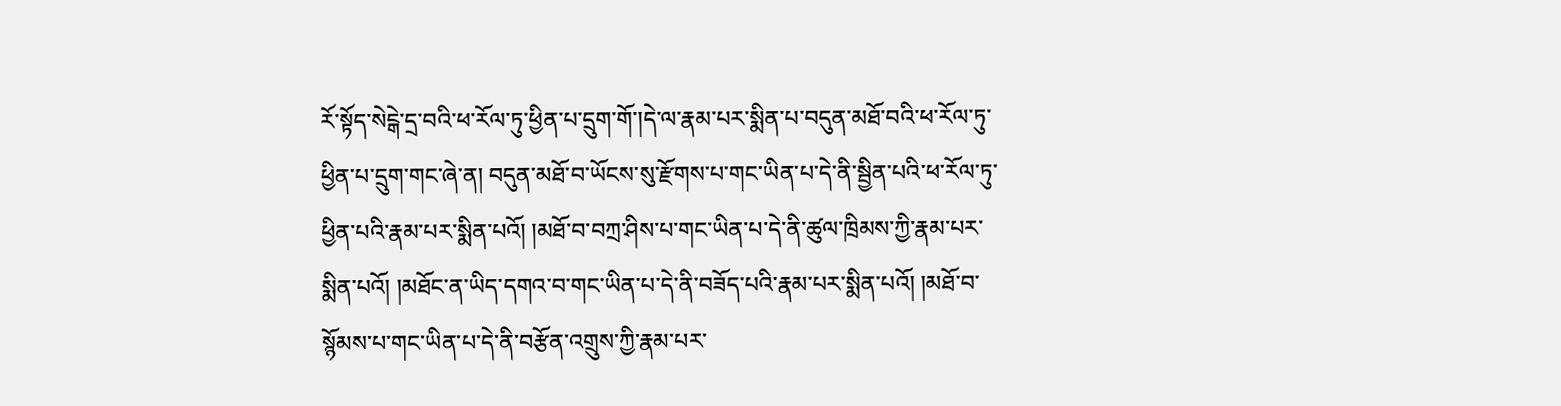རོ་སྟོད་སེངྒེ་དྲ་བའི་ཕ་རོལ་ཏུ་ཕྱིན་པ་དྲུག་གོ་།དེ་ལ་རྣམ་པར་སྨིན་པ་བདུན་མཐོ་བའི་ཕ་རོལ་ཏུ་ཕྱིན་པ་དྲུག་གང་ཞེ་ན། བདུན་མཐོ་བ་ཡོངས་སུ་རྫོགས་པ་གང་ཡིན་པ་དེ་ནི་སྦྱིན་པའི་ཕ་རོལ་ཏུ་ཕྱིན་པའི་རྣམ་པར་སྨིན་པའོ། །མཐོ་བ་བཀྲ་ཤིས་པ་གང་ཡིན་པ་དེ་ནི་ཚུལ་ཁྲིམས་ཀྱི་རྣམ་པར་སྨིན་པའོ། །མཐོང་ན་ཡིད་དགའ་བ་གང་ཡིན་པ་དེ་ནི་བཟོད་པའི་རྣམ་པར་སྨིན་པའོ། །མཐོ་བ་སྙོམས་པ་གང་ཡིན་པ་དེ་ནི་བརྩོན་འགྲུས་ཀྱི་རྣམ་པར་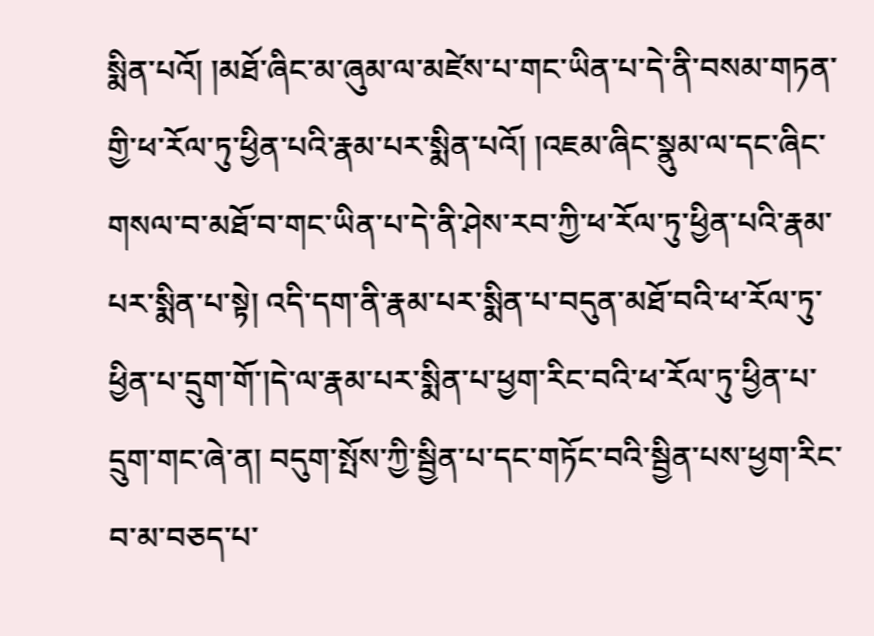སྨིན་པའོ། །མཐོ་ཞིང་མ་ཞུམ་ལ་མཛེས་པ་གང་ཡིན་པ་དེ་ནི་བསམ་གཏན་གྱི་ཕ་རོལ་ཏུ་ཕྱིན་པའི་རྣམ་པར་སྨིན་པའོ། །འཇམ་ཞིང་སྣུམ་ལ་དང་ཞིང་གསལ་བ་མཐོ་བ་གང་ཡིན་པ་དེ་ནི་ཤེས་རབ་ཀྱི་ཕ་རོལ་ཏུ་ཕྱིན་པའི་རྣམ་པར་སྨིན་པ་སྟེ། འདི་དག་ནི་རྣམ་པར་སྨིན་པ་བདུན་མཐོ་བའི་ཕ་རོལ་ཏུ་ཕྱིན་པ་དྲུག་གོ་།དེ་ལ་རྣམ་པར་སྨིན་པ་ཕྱག་རིང་བའི་ཕ་རོལ་ཏུ་ཕྱིན་པ་དྲུག་གང་ཞེ་ན། བདུག་སྤོས་ཀྱི་སྦྱིན་པ་དང་གཏོང་བའི་སྦྱིན་པས་ཕྱག་རིང་བ་མ་བཅད་པ་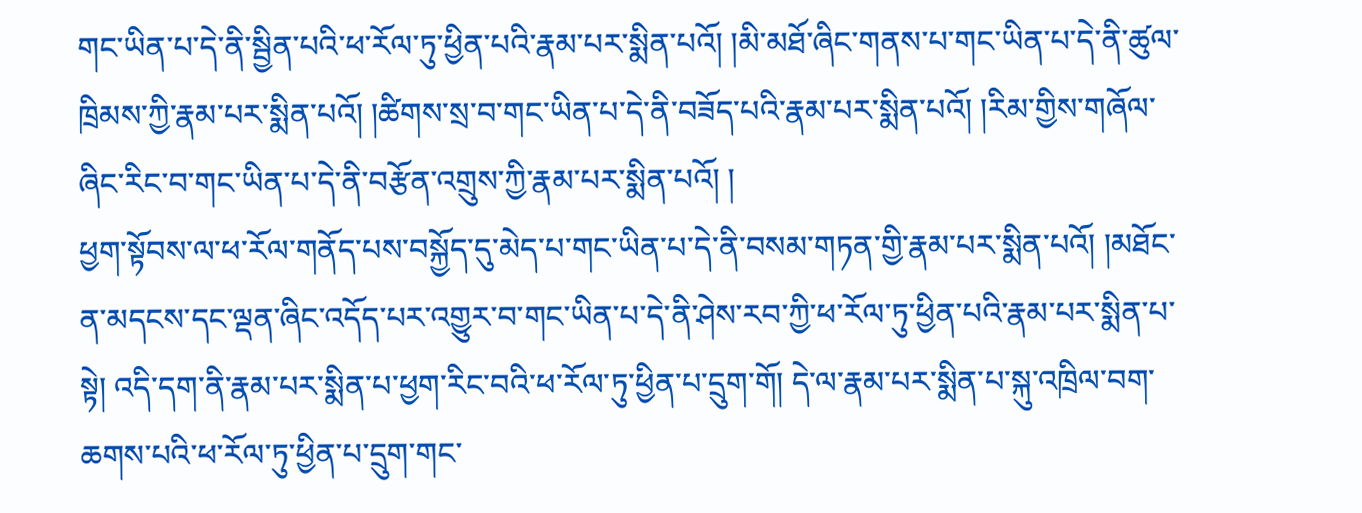གང་ཡིན་པ་དེ་ནི་སྦྱིན་པའི་ཕ་རོལ་ཏུ་ཕྱིན་པའི་རྣམ་པར་སྨིན་པའོ། །མི་མཐོ་ཞིང་གནས་པ་གང་ཡིན་པ་དེ་ནི་ཚུལ་ཁྲིམས་ཀྱི་རྣམ་པར་སྨིན་པའོ། །ཚིགས་སྲ་བ་གང་ཡིན་པ་དེ་ནི་བཟོད་པའི་རྣམ་པར་སྨིན་པའོ། །རིམ་གྱིས་གཞོལ་ཞིང་རིང་བ་གང་ཡིན་པ་དེ་ནི་བརྩོན་འགྲུས་ཀྱི་རྣམ་པར་སྨིན་པའོ། །
ཕྱག་སྟོབས་ལ་ཕ་རོལ་གནོད་པས་བསྐྱོད་དུ་མེད་པ་གང་ཡིན་པ་དེ་ནི་བསམ་གཏན་གྱི་རྣམ་པར་སྨིན་པའོ། །མཐོང་ན་མདངས་དང་ལྡན་ཞིང་འདོད་པར་འགྱུར་བ་གང་ཡིན་པ་དེ་ནི་ཤེས་རབ་ཀྱི་ཕ་རོལ་ཏུ་ཕྱིན་པའི་རྣམ་པར་སྨིན་པ་སྟེ། འདི་དག་ནི་རྣམ་པར་སྨིན་པ་ཕྱག་རིང་བའི་ཕ་རོལ་ཏུ་ཕྱིན་པ་དྲུག་གོ། དེ་ལ་རྣམ་པར་སྨིན་པ་སྐུ་འཁྲིལ་བག་ཆགས་པའི་ཕ་རོལ་ཏུ་ཕྱིན་པ་དྲུག་གང་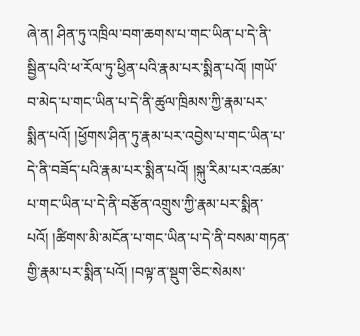ཞེ་ན། ཤིན་ཏུ་འཁྲིལ་བག་ཆགས་པ་གང་ཡིན་པ་དེ་ནི་སྦྱིན་པའི་ཕ་རོལ་ཏུ་ཕྱིན་པའི་རྣམ་པར་སྨིན་པའོ། །གཡོ་བ་མེད་པ་གང་ཡིན་པ་དེ་ནི་ཚུལ་ཁྲིམས་ཀྱི་རྣམ་པར་སྨིན་པའོ། །ཕྱོགས་ཤིན་ཏུ་རྣམ་པར་འབྱེས་པ་གང་ཡིན་པ་དེ་ནི་བཟོད་པའི་རྣམ་པར་སྨིན་པའོ། །སྐུ་རིམ་པར་འཚམ་པ་གང་ཡིན་པ་དེ་ནི་བརྩོན་འགྲུས་ཀྱི་རྣམ་པར་སྨིན་པའོ། །ཚིགས་མི་མངོན་པ་གང་ཡིན་པ་དེ་ནི་བསམ་གཏན་གྱི་རྣམ་པར་སྨིན་པའོ། །བལྟ་ན་སྡུག་ཅིང་སེམས་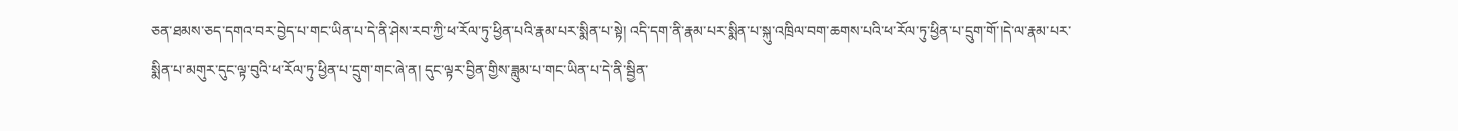ཅན་ཐམས་ཅད་དགའ་བར་བྱེད་པ་གང་ཡིན་པ་དེ་ནི་ཤེས་རབ་ཀྱི་ཕ་རོལ་ཏུ་ཕྱིན་པའི་རྣམ་པར་སྨིན་པ་སྟེ། འདི་དག་ནི་རྣམ་པར་སྨིན་པ་སྐུ་འཁྲིལ་བག་ཆགས་པའི་ཕ་རོལ་ཏུ་ཕྱིན་པ་དྲུག་གོ་།དེ་ལ་རྣམ་པར་སྨིན་པ་མགུར་དུང་ལྟ་བུའི་ཕ་རོལ་ཏུ་ཕྱིན་པ་དྲུག་གང་ཞེ་ན། དུང་ལྟར་བྱིན་གྱིས་ཟླུམ་པ་གང་ཡིན་པ་དེ་ནི་སྦྱིན་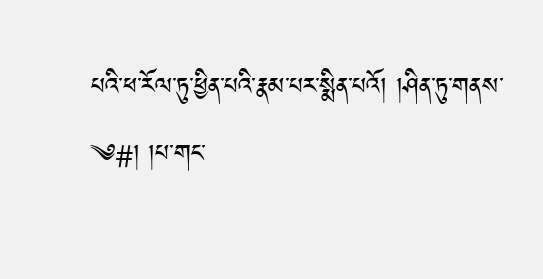པའི་ཕ་རོལ་ཏུ་ཕྱིན་པའི་རྣམ་པར་སྨིན་པའོ། །ཤིན་ཏུ་གནས་
༄#། །པ་གང་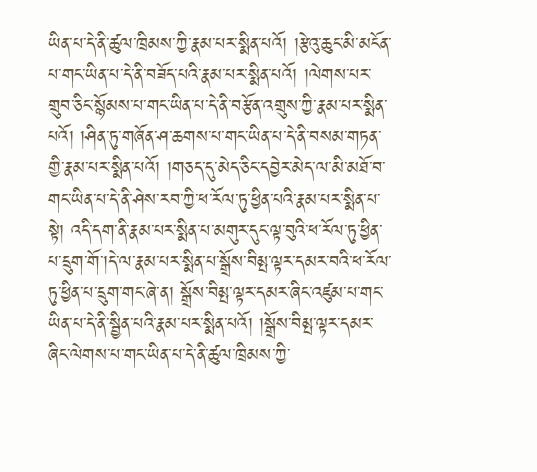ཡིན་པ་དེ་ནི་ཚུལ་ཁྲིམས་ཀྱི་རྣམ་པར་སྨིན་པའོ། །རྩེའུ་ཆུང་མི་མངོན་པ་གང་ཡིན་པ་དེ་ནི་བཟོད་པའི་རྣམ་པར་སྨིན་པའོ། །ལེགས་པར་གྲུབ་ཅིང་སྙོམས་པ་གང་ཡིན་པ་དེ་ནི་བརྩོན་འགྲུས་ཀྱི་རྣམ་པར་སྨིན་པའོ། །ཤིན་ཏུ་གཞོན་ཤ་ཆགས་པ་གང་ཡིན་པ་དེ་ནི་བསམ་གཏན་གྱི་རྣམ་པར་སྨིན་པའོ། །གཅད་དུ་མེད་ཅིང་དབྱེར་མེད་ལ་མི་མཐོ་བ་གང་ཡིན་པ་དེ་ནི་ཤེས་རབ་ཀྱི་ཕ་རོལ་ཏུ་ཕྱིན་པའི་རྣམ་པར་སྨིན་པ་སྟེ། འདི་དག་ནི་རྣམ་པར་སྨིན་པ་མགུར་དུང་ལྟ་བུའི་ཕ་རོལ་ཏུ་ཕྱིན་པ་དྲུག་གོ་།དེ་ལ་རྣམ་པར་སྨིན་པ་སྒྲོས་བིམྤ་ལྟར་དམར་བའི་ཕ་རོལ་ཏུ་ཕྱིན་པ་དྲུག་གང་ཞེ་ན། སྒྲོས་བིམྤ་ལྟར་དམར་ཞིང་འཛུམ་པ་གང་ཡིན་པ་དེ་ནི་སྦྱིན་པའི་རྣམ་པར་སྨིན་པའོ། །སྒྲོས་བིམྤ་ལྟར་དམར་ཞིང་ལེགས་པ་གང་ཡིན་པ་དེ་ནི་ཚུལ་ཁྲིམས་ཀྱི་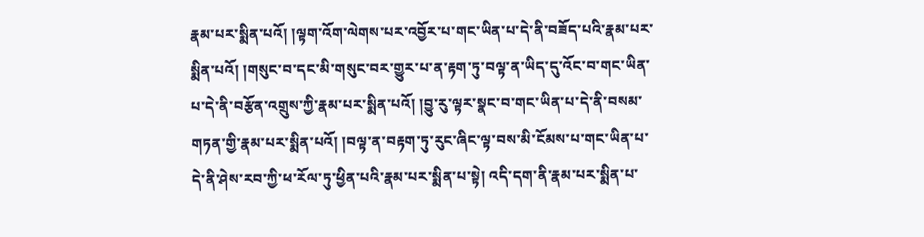རྣམ་པར་སྨིན་པའོ། །ལྟག་འོག་ལེགས་པར་འབྱོར་པ་གང་ཡིན་པ་དེ་ནི་བཟོད་པའི་རྣམ་པར་སྨིན་པའོ། །གསུང་བ་དང་མི་གསུང་བར་གྱུར་པ་ན་རྟག་ཏུ་བལྟ་ན་ཡིད་དུ་འོང་བ་གང་ཡིན་པ་དེ་ནི་བརྩོན་འགྲུས་ཀྱི་རྣམ་པར་སྨིན་པའོ། །བྱུ་རུ་ལྟར་སྣང་བ་གང་ཡིན་པ་དེ་ནི་བསམ་གཏན་གྱི་རྣམ་པར་སྨིན་པའོ། །བལྟ་ན་བརྟག་ཏུ་རུང་ཞིང་ལྟ་བས་མི་ངོམས་པ་གང་ཡིན་པ་དེ་ནི་ཤེས་རབ་ཀྱི་ཕ་རོལ་ཏུ་ཕྱིན་པའི་རྣམ་པར་སྨིན་པ་སྟེ། འདི་དག་ནི་རྣམ་པར་སྨིན་པ་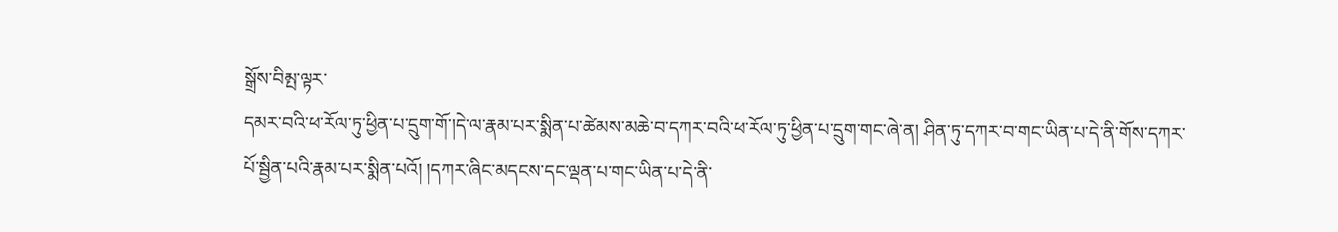སྒྲོས་བིམྤ་ལྟར་
དམར་བའི་ཕ་རོལ་ཏུ་ཕྱིན་པ་དྲུག་གོ་།དེ་ལ་རྣམ་པར་སྨིན་པ་ཚེམས་མཆེ་བ་དཀར་བའི་ཕ་རོལ་ཏུ་ཕྱིན་པ་དྲུག་གང་ཞེ་ན། ཤིན་ཏུ་དཀར་བ་གང་ཡིན་པ་དེ་ནི་གོས་དཀར་པོ་སྦྱིན་པའི་རྣམ་པར་སྨིན་པའོ། །དཀར་ཞིང་མདངས་དང་ལྡན་པ་གང་ཡིན་པ་དེ་ནི་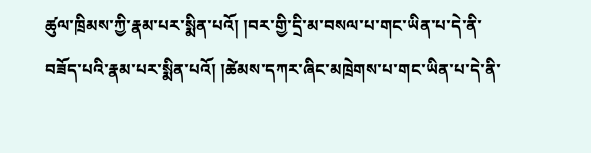ཚུལ་ཁྲིམས་ཀྱི་རྣམ་པར་སྨིན་པའོ། །བར་གྱི་དྲི་མ་བསལ་པ་གང་ཡིན་པ་དེ་ནི་བཟོད་པའི་རྣམ་པར་སྨིན་པའོ། །ཚེམས་དཀར་ཞིང་མཁྲེགས་པ་གང་ཡིན་པ་དེ་ནི་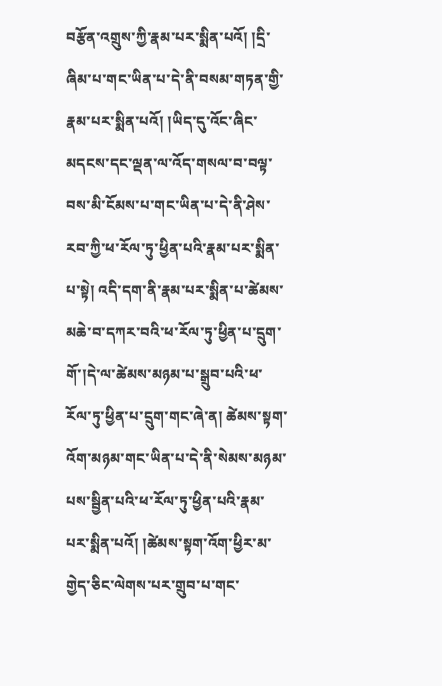བརྩོན་འགྲུས་ཀྱི་རྣམ་པར་སྨིན་པའོ། །དྲི་ཞིམ་པ་གང་ཡིན་པ་དེ་ནི་བསམ་གཏན་གྱི་རྣམ་པར་སྨིན་པའོ། །ཡིད་དུ་འོང་ཞིང་མདངས་དང་ལྡན་ལ་འོད་གསལ་བ་བལྟ་བས་མི་ངོམས་པ་གང་ཡིན་པ་དེ་ནི་ཤེས་རབ་ཀྱི་ཕ་རོལ་ཏུ་ཕྱིན་པའི་རྣམ་པར་སྨིན་པ་སྟེ། འདི་དག་ནི་རྣམ་པར་སྨིན་པ་ཚེམས་མཆེ་བ་དཀར་བའི་ཕ་རོལ་ཏུ་ཕྱིན་པ་དྲུག་གོ་།དེ་ལ་ཚེམས་མཉམ་པ་སྒྲུབ་པའི་ཕ་རོལ་ཏུ་ཕྱིན་པ་དྲུག་གང་ཞེ་ན། ཚེམས་སྟག་འོག་མཉམ་གང་ཡིན་པ་དེ་ནི་སེམས་མཉམ་པས་སྦྱིན་པའི་ཕ་རོལ་ཏུ་ཕྱིན་པའི་རྣམ་པར་སྨིན་པའོ། །ཚེམས་སྟག་འོག་ཕྱིར་མ་གྱེད་ཅིང་ལེགས་པར་གྲུབ་པ་གང་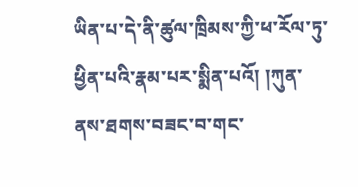ཡིན་པ་དེ་ནི་ཚུལ་ཁྲིམས་ཀྱི་ཕ་རོལ་ཏུ་ཕྱིན་པའི་རྣམ་པར་སྨིན་པའོ། །ཀུན་ནས་ཐགས་བཟང་བ་གང་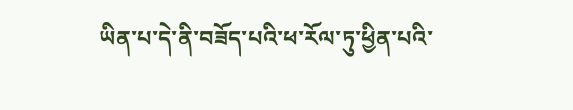ཡིན་པ་དེ་ནི་བཟོད་པའི་ཕ་རོལ་ཏུ་ཕྱིན་པའི་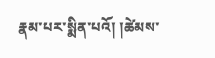རྣམ་པར་སྨིན་པའོ། །ཚེམས་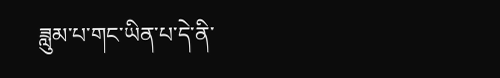ཟླུམ་པ་གང་ཡིན་པ་དེ་ནི་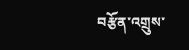བརྩོན་འགྲུས་